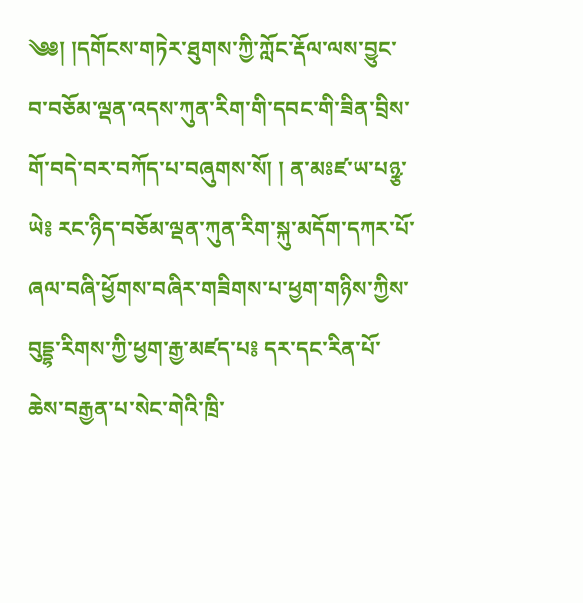༄༅། །དགོངས་གཏེར་ཐུགས་ཀྱི་ཀློང་རྡོལ་ལས་བྱུང་བ་བཅོམ་ལྡན་འདས་ཀུན་རིག་གི་དབང་གི་ཟིན་བྲིས་གོ་བདེ་བར་བཀོད་པ་བཞུགས་སོ། ། ན་མཿཛ་ཡ་པཉྩ་ཡེ༔ རང་ཉིད་བཅོམ་ལྡན་ཀུན་རིག་སྐུ་མདོག་དཀར་པོ་ཞལ་བཞི་ཕྱོགས་བཞིར་གཟིགས་པ་ཕྱག་གཉིས་ཀྱིས་བུདྡྷ་རིགས་ཀྱི་ཕྱག་རྒྱ་མཛད་པ༔ དར་དང་རིན་པོ་ཆེས་བརྒྱན་པ་སེང་གེའི་ཁྲི་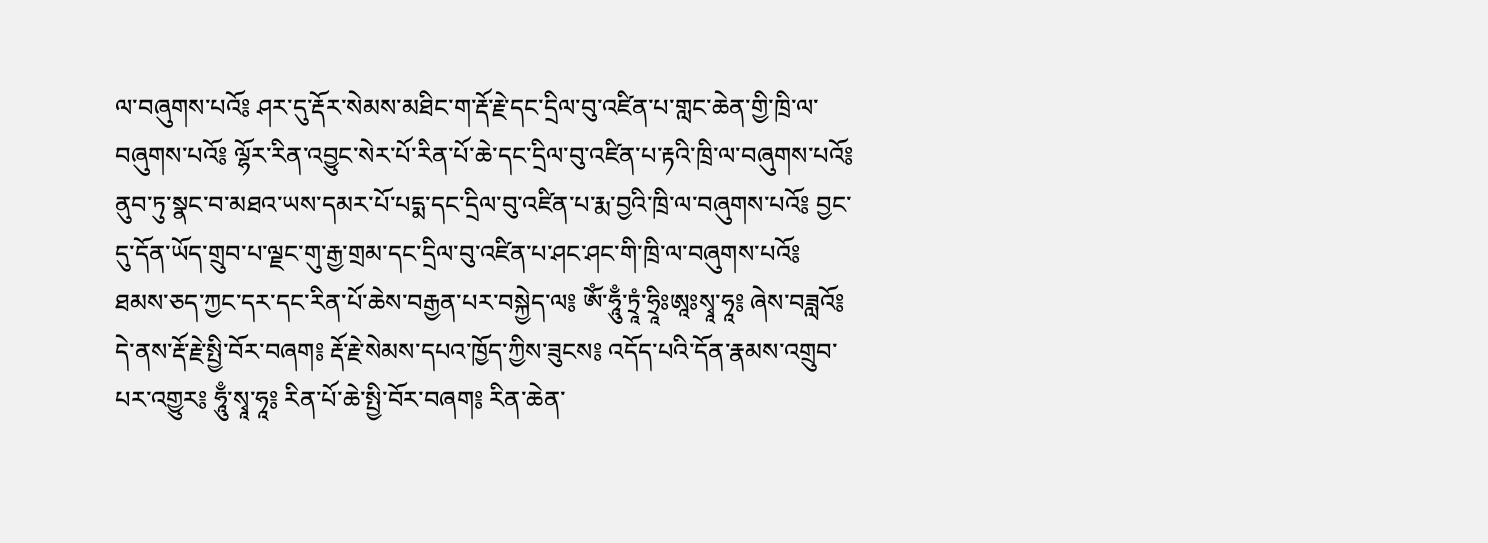ལ་བཞུགས་པའོ༔ ཤར་དུ་རྡོར་སེམས་མཐིང་ག་རྡོ་རྗེ་དང་དྲིལ་བུ་འཛིན་པ་གླང་ཆེན་གྱི་ཁྲི་ལ་བཞུགས་པའོ༔ ལྷོར་རིན་འབྱུང་སེར་པོ་རིན་པོ་ཆེ་དང་དྲིལ་བུ་འཛིན་པ་རྟའི་ཁྲི་ལ་བཞུགས་པའོ༔ ནུབ་ཏུ་སྣང་བ་མཐའ་ཡས་དམར་པོ་པདྨ་དང་དྲིལ་བུ་འཛིན་པ་རྨ་བྱའི་ཁྲི་ལ་བཞུགས་པའོ༔ བྱང་དུ་དོན་ཡོད་གྲུབ་པ་ལྗང་གུ་རྒྱ་གྲམ་དང་དྲིལ་བུ་འཛིན་པ་ཤང་ཤང་གི་ཁྲི་ལ་བཞུགས་པའོ༔ ཐམས་ཅད་ཀྱང་དར་དང་རིན་པོ་ཆེས་བརྒྱན་པར་བསྐྱེད་ལ༔ ཨོཾ་ཧཱུྃ་ཏྲཱཾ་ཧྲཱིཿཨཱཿསྭཱ་ཧཱ༔ ཞེས་བཟླའོ༔ དེ་ནས་རྡོ་རྗེ་སྤྱི་བོར་བཞག༔ རྡོ་རྗེ་སེམས་དཔའ་ཁྱོད་ཀྱིས་ཟུངས༔ འདོད་པའི་དོན་རྣམས་འགྲུབ་པར་འགྱུར༔ ཧཱུྃ་སྭཱ་ཧཱ༔ རིན་པོ་ཆེ་སྤྱི་བོར་བཞག༔ རིན་ཆེན་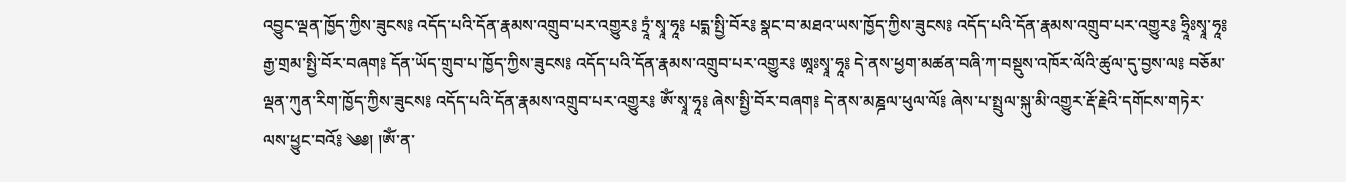འབྱུང་ལྡན་ཁྱོད་ཀྱིས་ཟུངས༔ འདོད་པའི་དོན་རྣམས་འགྲུབ་པར་འགྱུར༔ ཏྲཱཾ་སྭཱ་ཧཱ༔ པདྨ་སྤྱི་བོར༔ སྣང་བ་མཐའ་ཡས་ཁྱོད་ཀྱིས་ཟུངས༔ འདོད་པའི་དོན་རྣམས་འགྲུབ་པར་འགྱུར༔ ཧྲཱིཿསྭཱ་ཧཱ༔ རྒྱ་གྲམ་སྤྱི་བོར་བཞག༔ དོན་ཡོད་གྲུབ་པ་ཁྱོད་ཀྱིས་ཟུངས༔ འདོད་པའི་དོན་རྣམས་འགྲུབ་པར་འགྱུར༔ ཨཱཿསྭཱ་ཧཱ༔ དེ་ནས་ཕྱག་མཚན་བཞི་ཀ་བསྡུས་འཁོར་ལོའི་ཚུལ་དུ་བྱས་ལ༔ བཅོམ་ལྡན་ཀུན་རིག་ཁྱོད་ཀྱིས་ཟུངས༔ འདོད་པའི་དོན་རྣམས་འགྲུབ་པར་འགྱུར༔ ཨོཾ་སྭཱ་ཧཱ༔ ཞེས་སྤྱི་བོར་བཞག༔ དེ་ནས་མཎྜལ་ཕུལ་ལོ༔ ཞེས་པ་སྤྲུལ་སྐུ་མི་འགྱུར་རྡོ་རྗེའི་དགོངས་གཏེར་ལས་ཕྱུང་བའོ༔ ༄༅། །ཨོཾ་ན་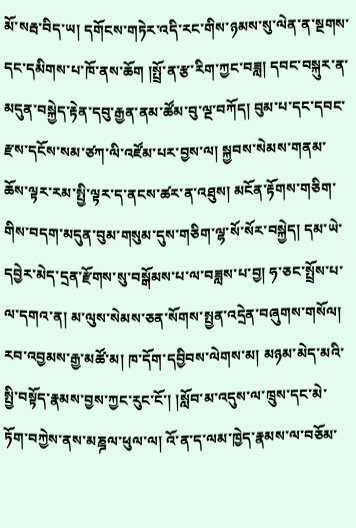མོ་སརྦ་བིད་ཡ། དགོངས་གཏེར་འདི་རང་གིས་ཉམས་སུ་ལེན་ན་སྔགས་དང་དམིགས་པ་ཁོ་ནས་ཆོག །སྤྲོ་ན་རྩ་རིག་ཀྱང་བཟླ། དབང་བསྐུར་ན་མདུན་བསྐྱེད་རྟེན་དབུ་རྒྱན་ནམ་ཚོམ་བུ་ལྔ་བཀོད། བུམ་པ་དང་དབང་རྫས་དངོས་སམ་ཙཀ་ལི་འཛོམ་པར་བྱས་ལ། སྐྱབས་སེམས་གནམ་ཆོས་ལྟར་རམ་སྤྱི་ལྟར་ད་ནངས་ཚར་ན་འཐུས། མངོན་རྟོགས་གཅིག་གིས་བདག་མདུན་བུམ་གསུམ་དུས་གཅིག་ལྷ་སོ་སོར་བསྐྱེད། དམ་ཡེ་དབྱེར་མེད་དྲན་རྫོགས་སུ་བསྒོམས་པ་ལ་བཟླས་པ་བྱ། ཧ་ཅང་སྤྲོས་པ་ལ་དགའ་ན། མ་ལུས་སེམས་ཅན་སོགས་སྤྱན་འདྲེན་བཞུགས་གསོལ། རབ་འབྱམས་རྒྱ་མཚོ་མ། ཁ་དོག་དབྱིབས་ལེགས་མ། མཉམ་མེད་མའི་སྤྱི་བསྟོད་རྣམས་བྱས་ཀྱང་རུང་ངོ་། །སློབ་མ་འདུས་ལ་ཁྲུས་དང་མེ་ཏོག་བཀྱེས་ནས་མཎྜལ་ཕུལ་ལ། འོ་ན་ད་ལམ་ཁྱེད་རྣམས་ལ་བཅོམ་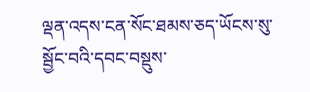ལྡན་འདས་ངན་སོང་ཐམས་ཅད་ཡོངས་སུ་སྦྱོང་བའི་དབང་བསྡུས་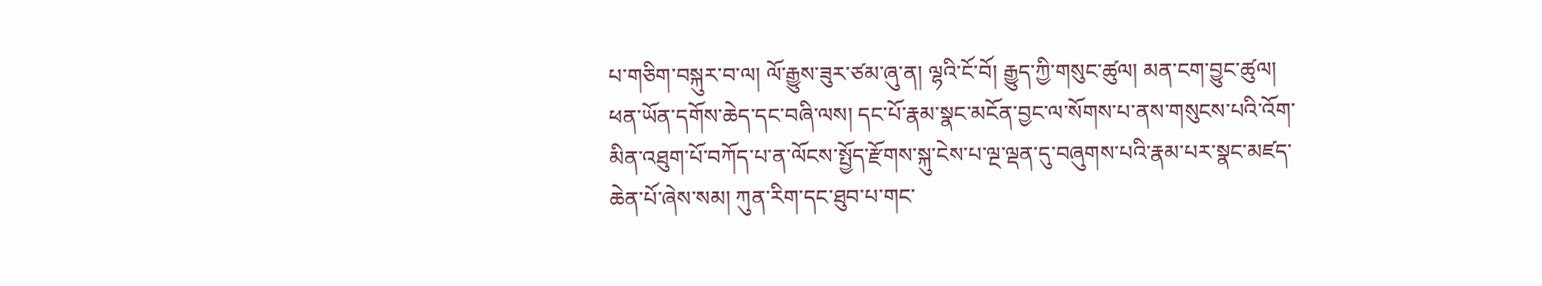པ་གཅིག་བསྐུར་བ་ལ། ལོ་རྒྱུས་ཟུར་ཙམ་ཞུ་ན། ལྷའི་ངོ་བོ། རྒྱུད་ཀྱི་གསུང་ཚུལ། མན་ངག་བྱུང་ཚུལ། ཕན་ཡོན་དགོས་ཆེད་དང་བཞི་ལས། དང་པོ་རྣམ་སྣང་མངོན་བྱང་ལ་སོགས་པ་ནས་གསུངས་པའི་འོག་མིན་འཐུག་པོ་བཀོད་པ་ན་ལོངས་སྤྱོད་རྫོགས་སྐུ་ངེས་པ་ལྔ་ལྡན་དུ་བཞུགས་པའི་རྣམ་པར་སྣང་མཛད་ཆེན་པོ་ཞེས་སམ། ཀུན་རིག་དང་ཐུབ་པ་གང་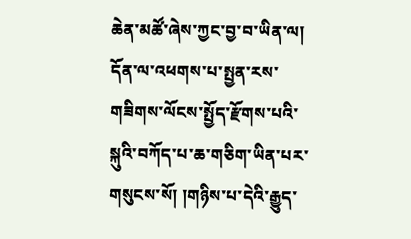ཆེན་མཚོ་ཞེས་ཀྱང་བྱ་བ་ཡིན་ལ། དོན་ལ་འཕགས་པ་སྤྱན་རས་གཟིགས་ལོངས་སྤྱོད་རྫོགས་པའི་སྐུའི་བཀོད་པ་ཆ་གཅིག་ཡིན་པར་གསུངས་སོ། །གཉིས་པ་དེའི་རྒྱུད་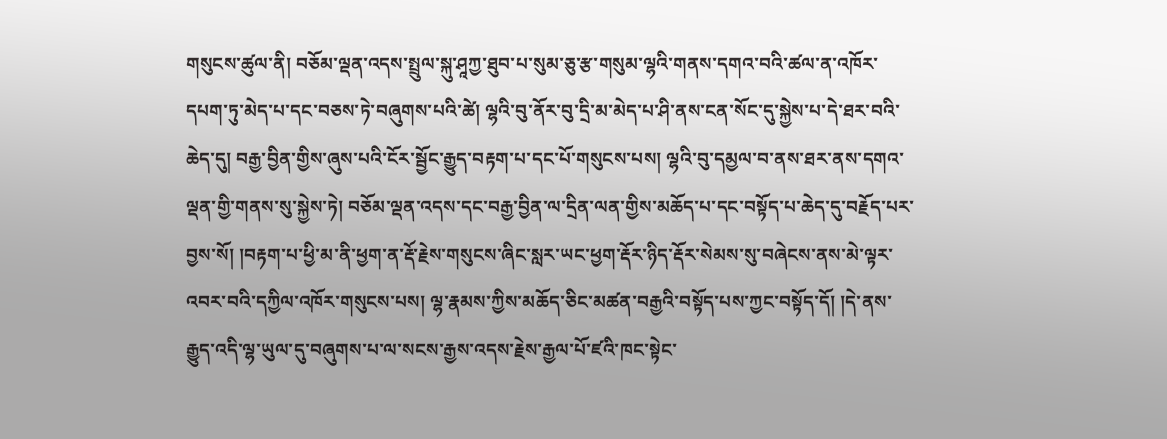གསུངས་ཚུལ་ནི། བཅོམ་ལྡན་འདས་སྤྲུལ་སྐུ་ཤཱཀྱ་ཐུབ་པ་སུམ་ཅུ་རྩ་གསུམ་ལྷའི་གནས་དགའ་བའི་ཚལ་ན་འཁོར་དཔག་ཏུ་མེད་པ་དང་བཅས་ཏེ་བཞུགས་པའི་ཚེ། ལྷའི་བུ་ནོར་བུ་དྲི་མ་མེད་པ་ཤི་ནས་ངན་སོང་དུ་སྐྱེས་པ་དེ་ཐར་བའི་ཆེད་དུ། བརྒྱ་བྱིན་གྱིས་ཞུས་པའི་ངོར་སྦྱོང་རྒྱུད་བརྟག་པ་དང་པོ་གསུངས་པས། ལྷའི་བུ་དམྱལ་བ་ནས་ཐར་ནས་དགའ་ལྡན་གྱི་གནས་སུ་སྐྱེས་ཏེ། བཅོམ་ལྡན་འདས་དང་བརྒྱ་བྱིན་ལ་དྲིན་ལན་གྱིས་མཆོད་པ་དང་བསྟོད་པ་ཆེད་དུ་བརྗོད་པར་བྱས་སོ། །བརྟག་པ་ཕྱི་མ་ནི་ཕྱག་ན་རྡོ་རྗེས་གསུངས་ཞིང་སླར་ཡང་ཕྱག་རྡོར་ཉིད་རྡོར་སེམས་སུ་བཞེངས་ནས་མེ་ལྟར་འབར་བའི་དཀྱིལ་འཁོར་གསུངས་པས། ལྷ་རྣམས་ཀྱིས་མཆོད་ཅིང་མཚན་བརྒྱའི་བསྟོད་པས་ཀྱང་བསྟོད་དོ། །དེ་ནས་རྒྱུད་འདི་ལྷ་ཡུལ་དུ་བཞུགས་པ་ལ་སངས་རྒྱས་འདས་རྗེས་རྒྱལ་པོ་ཛའི་ཁང་སྟེང་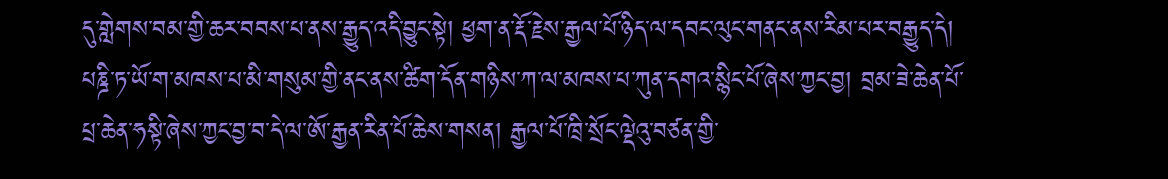དུ་གླེགས་བམ་གྱི་ཆར་བབས་པ་ནས་རྒྱུད་འདི་བྱུང་སྟེ། ཕྱག་ན་རྡོ་རྗེས་རྒྱལ་པོ་ཉིད་ལ་དབང་ལུང་གནང་ནས་རིམ་པར་བརྒྱུད་དེ། པཎྜི་ཏ་ཡོ་ག་མཁས་པ་མི་གསུམ་གྱི་ནང་ནས་ཚིག་དོན་གཉིས་ཀ་ལ་མཁས་པ་ཀུན་དགའ་སྙིང་པོ་ཞེས་ཀྱང་བྱ། བྲམ་ཟེ་ཆེན་པོ་པྲ་ཆེན་ཧསྟི་ཞེས་ཀྱང་བྱ་བ་དེ་ལ་ཨོ་རྒྱན་རིན་པོ་ཆེས་གསན། རྒྱལ་པོ་ཁྲི་སྲོང་ལྡེའུ་བཙན་གྱི་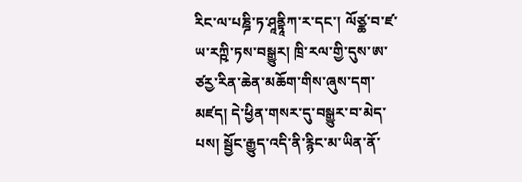རིང་ལ་པཎྜི་ཏ་ཤཱནྟཱིཀ་ར་དང་། ལོཙྪ་བ་ཛ་ཡ་རཀྵི་ཏས་བསྒྱུར། ཁྲི་རལ་གྱི་དུས་ཨ་ཙརྱ་རིན་ཆེན་མཆོག་གིས་ཞུས་དག་མཛད། དེ་ཕྱིན་གསར་དུ་བསྒྱུར་བ་མེད་པས། སྦྱོང་རྒྱུད་འདི་ནི་རྙིང་མ་ཡིན་ནོ་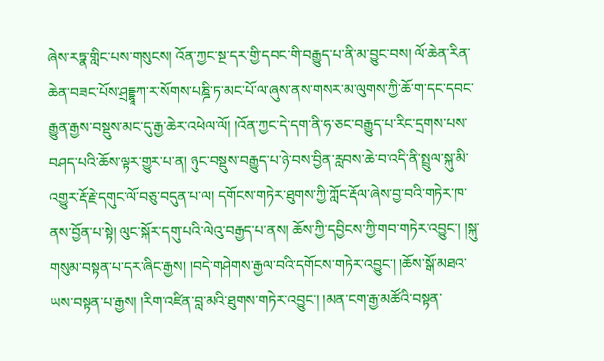ཞེས་རཏྣ་གླིང་པས་གསུངས། འོན་ཀྱང་སྔ་དར་གྱི་དབང་གི་བརྒྱུད་པ་ནི་མ་བྱུང་བས། ལོ་ཆེན་རིན་ཆེན་བཟང་པོས་ཤྲདྡྷཱཀ་ར་སོགས་པཎྜི་ཏ་མང་པོ་ལ་ཞུས་ནས་གསར་མ་ལུགས་ཀྱི་ཆོ་ག་དང་དབང་རྒྱུན་རྒྱས་བསྡུས་མང་དུ་རྒྱ་ཆེར་འཕེལ་ལོ། །འོན་ཀྱང་དེ་དག་ནི་ཧ་ཅང་བརྒྱུད་པ་རིང་དྲགས་པས་བཤད་པའི་ཆོས་ལྟར་གྱུར་པ་ན། ཉུང་བསྡུས་བརྒྱུད་པ་ཉེ་བས་བྱིན་རླབས་ཆེ་བ་འདི་ནི་སྤྲུལ་སྐུ་མི་འགྱུར་རྡོ་རྗེ་དགུང་ལོ་བཅུ་བདུན་པ་ལ། དགོངས་གཏེར་ཐུགས་ཀྱི་ཀློང་རྡོལ་ཞེས་བྱ་བའི་གཏེར་ཁ་ནས་བྱོན་པ་སྟེ། ལུང་སྐོར་དགུ་པའི་ལེའུ་བརྒྱད་པ་ནས། ཆོས་ཀྱི་དབྱིངས་ཀྱི་གབ་གཏེར་འབྱུང་། །སྐུ་གསུམ་བསྟན་པ་དར་ཞིང་རྒྱས། །བདེ་གཤེགས་རྒྱལ་བའི་དགོངས་གཏེར་འབྱུང་། །ཆོས་སྒོ་མཐའ་ཡས་བསྟན་པ་རྒྱས། །རིག་འཛིན་བླ་མའི་ཐུགས་གཏེར་འབྱུང་། །མན་ངག་རྒྱ་མཚོའི་བསྟན་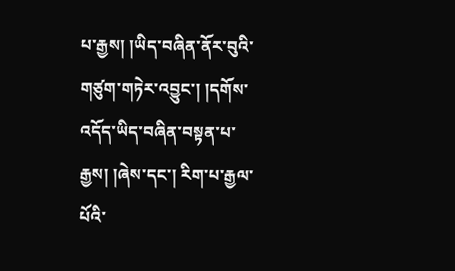པ་རྒྱས། །ཡིད་བཞིན་ནོར་བུའི་གཙུག་གཏེར་འབྱུང་། །དགོས་འདོད་ཡིད་བཞིན་བསྟན་པ་རྒྱས། །ཞེས་དང་། རིག་པ་རྒྱལ་པོའི་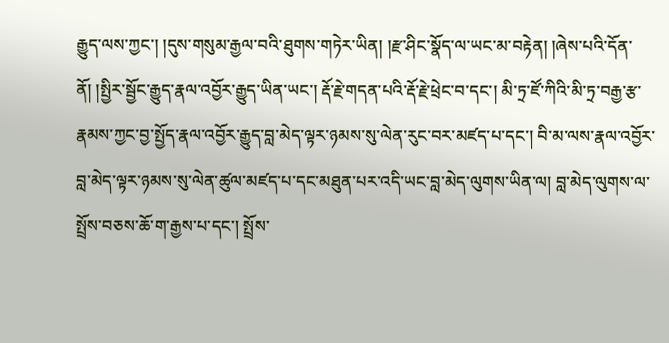རྒྱུད་ལས་ཀྱང་། །དུས་གསུམ་རྒྱལ་བའི་ཐུགས་གཏེར་ཡིན། །རྫ་ཤིང་སྣོད་ལ་ཡང་མ་བརྟེན། །ཞེས་པའི་དོན་ནོ། །སྤྱིར་སྦྱོང་རྒྱུད་རྣལ་འབྱོར་རྒྱུད་ཡིན་ཡང་། རྡོ་རྗེ་གདན་པའི་རྡོ་རྗེ་ཕྲེང་བ་དང་། མི་ཏྲ་ཛོ་ཀིའི་མི་ཏྲ་བརྒྱ་རྩ་རྣམས་ཀྱང་བྱ་སྤྱོད་རྣལ་འབྱོར་རྒྱུད་བླ་མེད་ལྟར་ཉམས་སུ་ལེན་རུང་བར་མཛད་པ་དང་། བི་མ་ལས་རྣལ་འབྱོར་བླ་མེད་ལྟར་ཉམས་སུ་ལེན་ཚུལ་མཛད་པ་དང་མཐུན་པར་འདི་ཡང་བླ་མེད་ལུགས་ཡིན་ལ། བླ་མེད་ལུགས་ལ་སྤྲོས་བཅས་ཆོ་ག་རྒྱས་པ་དང་། སྤྲོས་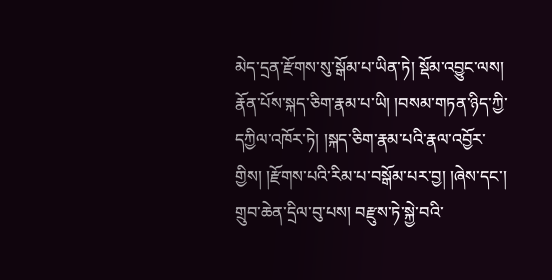མེད་དྲན་རྫོགས་སུ་སྒོམ་པ་ཡིན་ཏེ། སྡོམ་འབྱུང་ལས། རྣོན་པོས་སྐད་ཅིག་རྣམ་པ་ཡི། །བསམ་གཏན་ཉིད་ཀྱི་དཀྱིལ་འཁོར་ཏེ། །སྐད་ཅིག་རྣམ་པའི་རྣལ་འབྱོར་གྱིས། །རྫོགས་པའི་རིམ་པ་བསྒོམ་པར་བྱ། །ཞེས་དང་། གྲུབ་ཆེན་དྲིལ་བུ་པས། བརྫུས་ཏེ་སྐྱེ་བའི་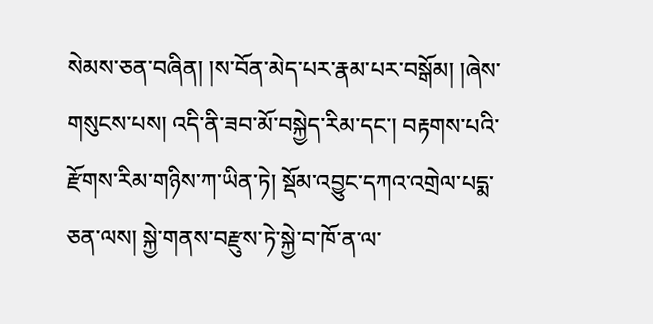སེམས་ཅན་བཞིན། །ས་བོན་མེད་པར་རྣམ་པར་བསྒོམ། །ཞེས་གསུངས་པས། འདི་ནི་ཟབ་མོ་བསྐྱེད་རིམ་དང་། བརྟགས་པའི་རྫོགས་རིམ་གཉིས་ཀ་ཡིན་ཏེ། སྡོམ་འབྱུང་དཀའ་འགྲེལ་པདྨ་ཅན་ལས། སྐྱེ་གནས་བརྫུས་ཏེ་སྐྱེ་བ་ཁོ་ན་ལ་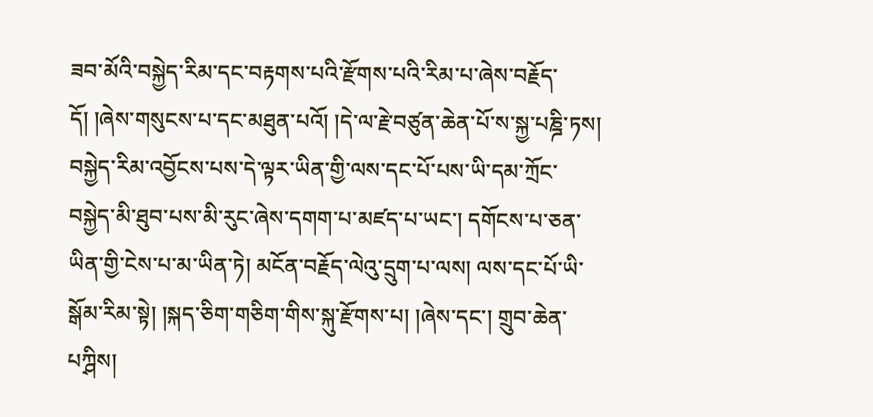ཟབ་མོའི་བསྐྱེད་རིམ་དང་བརྟགས་པའི་རྫོགས་པའི་རིམ་པ་ཞེས་བརྗོད་དོ། །ཞེས་གསུངས་པ་དང་མཐུན་པའོ། །དེ་ལ་རྗེ་བཙུན་ཆེན་པོ་ས་སྐྱ་པཎྜི་ཏས། བསྐྱེད་རིམ་འབྱོངས་པས་དེ་ལྟར་ཡིན་གྱི་ལས་དང་པོ་པས་ཡི་དམ་ཀྲོང་བསྐྱེད་མི་ཐུབ་པས་མི་རུང་ཞེས་དགག་པ་མཛད་པ་ཡང་། དགོངས་པ་ཅན་ཡིན་གྱི་ངེས་པ་མ་ཡིན་ཏེ། མངོན་བརྗོད་ལེའུ་དྲུག་པ་ལས། ལས་དང་པོ་ཡི་སྒོམ་རིམ་སྟེ། །སྐད་ཅིག་གཅིག་གིས་སྐུ་རྫོགས་པ། །ཞེས་དང་། གྲུབ་ཆེན་པཀྴིས།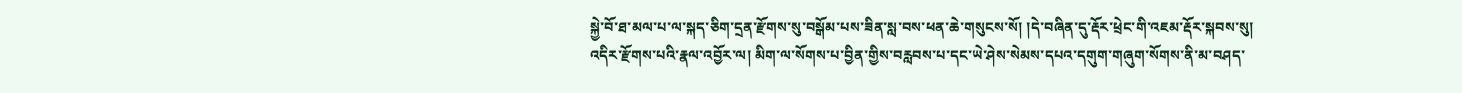སྐྱེ་བོ་ཐ་མལ་པ་ལ་སྐད་ཅིག་དྲན་རྫོགས་སུ་བསྒོམ་པས་ཟིན་སླ་བས་ཕན་ཆེ་གསུངས་སོ། །དེ་བཞིན་དུ་རྡོར་ཕྲེང་གི་འཇམ་རྡོར་སྐབས་སུ། འདིར་རྫོགས་པའི་རྣལ་འབྱོར་ལ། མིག་ལ་སོགས་པ་བྱིན་གྱིས་བརླབས་པ་དང་ཡེ་ཤེས་སེམས་དཔའ་དགུག་གཞུག་སོགས་ནི་མ་བཤད་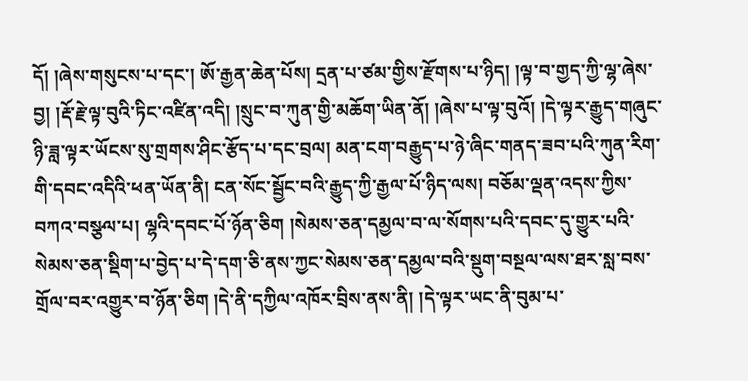དོ། །ཞེས་གསུངས་པ་དང་། ཨོ་རྒྱན་ཆེན་པོས། དྲན་པ་ཙམ་གྱིས་རྫོགས་པ་ཉིད། །ལྟ་བ་གྱད་ཀྱི་ལྷ་ཞེས་བྱ། །རྡོ་རྗེ་ལྟ་བུའི་ཏིང་འཛིན་འདི། །སྲུང་བ་ཀུན་གྱི་མཆོག་ཡིན་ནོ། །ཞེས་པ་ལྟ་བུའོ། །དེ་ལྟར་རྒྱུད་གཞུང་ཉི་ཟླ་ལྟར་ཡོངས་སུ་གྲགས་ཤིང་རྩོད་པ་དང་བྲལ། མན་ངག་བརྒྱུད་པ་ཉེ་ཞིང་གནད་ཟབ་པའི་ཀུན་རིག་གི་དབང་འདིའི་ཕན་ཡོན་ནི། ངན་སོང་སྦྱོང་བའི་རྒྱུད་ཀྱི་རྒྱལ་པོ་ཉིད་ལས། བཅོམ་ལྡན་འདས་ཀྱིས་བཀའ་བསྩལ་པ། ལྷའི་དབང་པོ་ཉོན་ཅིག །སེམས་ཅན་དམྱལ་བ་ལ་སོགས་པའི་དབང་དུ་གྱུར་པའི་སེམས་ཅན་སྡིག་པ་བྱེད་པ་དེ་དག་ཅི་ནས་ཀྱང་སེམས་ཅན་དམྱལ་བའི་སྡུག་བསྔལ་ལས་ཐར་སླ་བས་གྲོལ་བར་འགྱུར་བ་ཉོན་ཅིག །དེ་ནི་དཀྱིལ་འཁོར་བྲིས་ནས་ནི། །དེ་ལྟར་ཡང་ནི་བུམ་པ་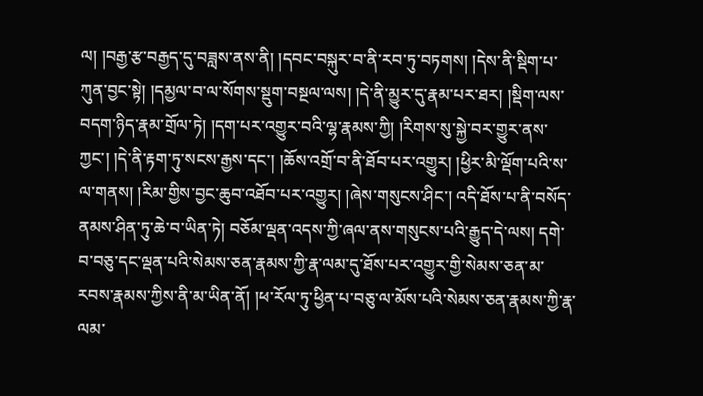ལ། །བརྒྱ་རྩ་བརྒྱད་དུ་བཟླས་ནས་ནི། །དབང་བསྐུར་བ་ནི་རབ་ཏུ་བཏགས། །དེས་ནི་སྡིག་པ་ཀུན་བྱང་སྟེ། །དམྱལ་བ་ལ་སོགས་སྡུག་བསྔལ་ལས། །དེ་ནི་མྱུར་དུ་རྣམ་པར་ཐར། །སྡིག་ལས་བདག་ཉིད་རྣམ་གྲོལ་ཏེ། །དག་པར་འགྱུར་བའི་ལྷ་རྣམས་ཀྱི། །རིགས་སུ་སྐྱེ་བར་གྱུར་ནས་ཀྱང་། །དེ་ནི་རྟག་ཏུ་སངས་རྒྱས་དང་། །ཆོས་འགྲོ་བ་ནི་ཐོབ་པར་འགྱུར། །ཕྱིར་མི་ལྡོག་པའི་ས་ལ་གནས། །རིམ་གྱིས་བྱང་ཆུབ་འཐོབ་པར་འགྱུར། །ཞེས་གསུངས་ཤིང་། འདི་ཐོས་པ་ནི་བསོད་ནམས་ཤིན་ཏུ་ཆེ་བ་ཡིན་ཏེ། བཅོམ་ལྡན་འདས་ཀྱི་ཞལ་ནས་གསུངས་པའི་རྒྱུད་དེ་ལས། དགེ་བ་བཅུ་དང་ལྡན་པའི་སེམས་ཅན་རྣམས་ཀྱི་རྣ་ལམ་དུ་ཐོས་པར་འགྱུར་གྱི་སེམས་ཅན་མ་རབས་རྣམས་ཀྱིས་ནི་མ་ཡིན་ནོ། །ཕ་རོལ་ཏུ་ཕྱིན་པ་བཅུ་ལ་མོས་པའི་སེམས་ཅན་རྣམས་ཀྱི་རྣ་ལམ་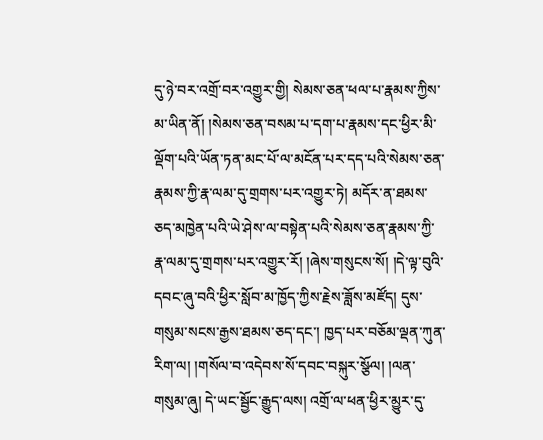དུ་ཉེ་བར་འགྲོ་བར་འགྱུར་གྱི། སེམས་ཅན་ཕལ་པ་རྣམས་ཀྱིས་མ་ཡིན་ནོ། །སེམས་ཅན་བསམ་པ་དག་པ་རྣམས་དང་ཕྱིར་མི་ལྡོག་པའི་ཡོན་ཏན་མང་པོ་ལ་མངོན་པར་དད་པའི་སེམས་ཅན་རྣམས་ཀྱི་རྣ་ལམ་དུ་གྲགས་པར་འགྱུར་ཏེ། མདོར་ན་ཐམས་ཅད་མཁྱེན་པའི་ཡེ་ཤེས་ལ་བསྟེན་པའི་སེམས་ཅན་རྣམས་ཀྱི་རྣ་ལམ་དུ་གྲགས་པར་འགྱུར་རོ། །ཞེས་གསུངས་སོ། །དེ་ལྟ་བུའི་དབང་ཞུ་བའི་ཕྱིར་སློབ་མ་ཁྱོད་ཀྱིས་རྗེས་ཟློས་མཛོད། དུས་གསུམ་སངས་རྒྱས་ཐམས་ཅད་དང་། ཁྱད་པར་བཅོམ་ལྡན་ཀུན་རིག་ལ། །གསོལ་བ་འདེབས་སོ་དབང་བསྐུར་སྩོལ། །ལན་གསུམ་ཞུ། དེ་ཡང་སྦྱོང་རྒྱུད་ལས། འགྲོ་ལ་ཕན་ཕྱིར་མྱུར་དུ་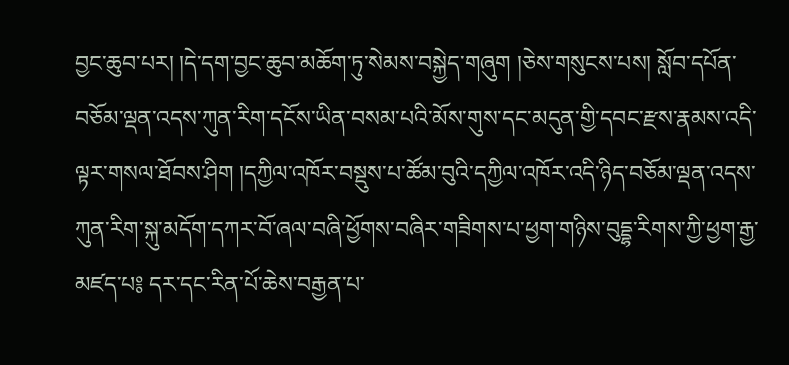བྱང་ཆུབ་པར། །དེ་དག་བྱང་ཆུབ་མཆོག་ཏུ་སེམས་བསྐྱེད་གཞུག །ཅེས་གསུངས་པས། སློབ་དཔོན་བཅོམ་ལྡན་འདས་ཀུན་རིག་དངོས་ཡིན་བསམ་པའི་མོས་གུས་དང་མདུན་གྱི་དབང་རྫས་རྣམས་འདི་ལྟར་གསལ་ཐོབས་ཤིག །དཀྱིལ་འཁོར་བསྡུས་པ་ཚོམ་བུའི་དཀྱིལ་འཁོར་འདི་ཉིད་བཅོམ་ལྡན་འདས་ཀུན་རིག་སྐུ་མདོག་དཀར་བོ་ཞལ་བཞི་ཕྱོགས་བཞིར་གཟིགས་པ་ཕྱག་གཉིས་བུདྡྷ་རིགས་ཀྱི་ཕྱག་རྒྱ་མཛད་པ༔ དར་དང་རིན་པོ་ཆེས་བརྒྱན་པ་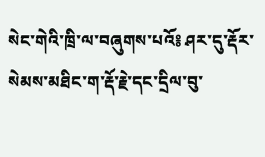སེང་གེའི་ཁྲི་ལ་བཞུགས་པའོ༔ ཤར་དུ་རྡོར་སེམས་མཐིང་ག་རྡོ་རྗེ་དང་དྲིལ་བུ་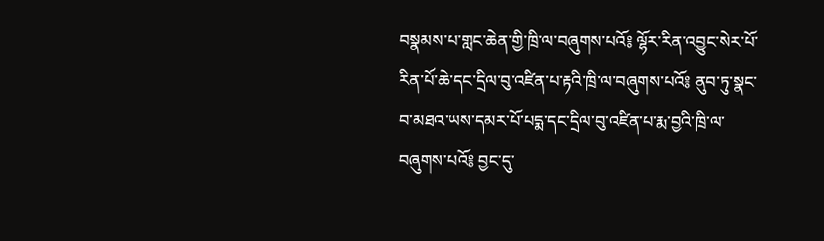བསྣམས་པ་གླང་ཆེན་གྱི་ཁྲི་ལ་བཞུགས་པའོ༔ ལྷོར་རིན་འབྱུང་སེར་པོ་རིན་པོ་ཆེ་དང་དྲིལ་བུ་འཛིན་པ་རྟའི་ཁྲི་ལ་བཞུགས་པའོ༔ ནུབ་ཏུ་སྣང་བ་མཐའ་ཡས་དམར་པོ་པདྨ་དང་དྲིལ་བུ་འཛིན་པ་རྨ་བྱའི་ཁྲི་ལ་བཞུགས་པའོ༔ བྱང་དུ་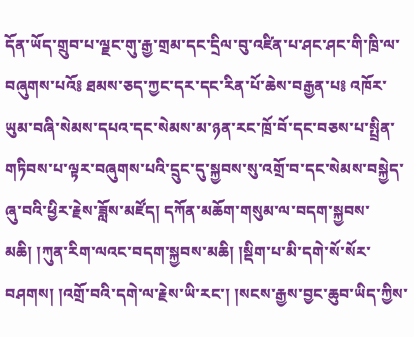དོན་ཡོད་གྲུབ་པ་ལྗང་གུ་རྒྱ་གྲམ་དང་དྲིལ་བུ་འཛིན་པ་ཤང་ཤང་གི་ཁྲི་ལ་བཞུགས་པའོ༔ ཐམས་ཅད་ཀྱང་དར་དང་རིན་པོ་ཆེས་བརྒྱན་པ༔ འཁོར་ཡུམ་བཞི་སེམས་དཔའ་དང་སེམས་མ་ཉན་རང་ཁྲོ་བོ་དང་བཅས་པ་སྤྲིན་གཏིབས་པ་ལྟར་བཞུགས་པའི་དྲུང་དུ་སྐྱབས་སུ་འགྲོ་བ་དང་སེམས་བསྐྱེད་ཞུ་བའི་ཕྱིར་རྗེས་ཟློས་མཛོད། དཀོན་མཆོག་གསུམ་ལ་བདག་སྐྱབས་མཆི། །ཀུན་རིག་ལའང་བདག་སྐྱབས་མཆི། །སྡིག་པ་མི་དགེ་སོ་སོར་བཤགས། །འགྲོ་བའི་དགེ་ལ་རྗེས་ཡི་རང་། །སངས་རྒྱས་བྱང་ཆུབ་ཡིད་ཀྱིས་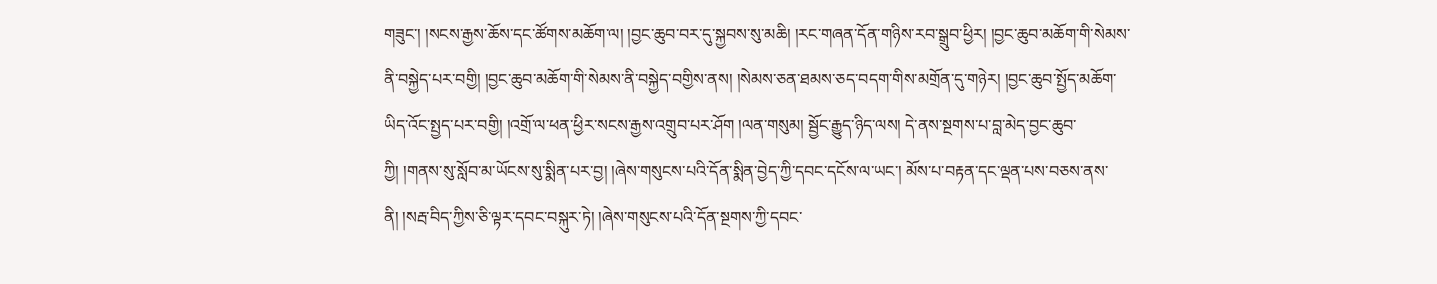གཟུང་། །སངས་རྒྱས་ཆོས་དང་ཚོགས་མཆོག་ལ། །བྱང་ཆུབ་བར་དུ་སྐྱབས་སུ་མཆི། །རང་གཞན་དོན་གཉིས་རབ་སྒྲུབ་ཕྱིར། །བྱང་ཆུབ་མཆོག་གི་སེམས་ནི་བསྐྱེད་པར་བགྱི། །བྱང་ཆུབ་མཆོག་གི་སེམས་ནི་བསྐྱེད་བགྱིས་ནས། །སེམས་ཅན་ཐམས་ཅད་བདག་གིས་མགྲོན་དུ་གཉེར། །བྱང་ཆུབ་སྤྱོད་མཆོག་ཡིད་འོང་སྤྱད་པར་བགྱི། །འགྲོ་ལ་ཕན་ཕྱིར་སངས་རྒྱས་འགྲུབ་པར་ཤོག །ལན་གསུམ། སྦྱོང་རྒྱུད་ཉིད་ལས། དེ་ནས་སྔགས་པ་བླ་མེད་བྱང་ཆུབ་ཀྱི། །གནས་སུ་སློབ་མ་ཡོངས་སུ་སྨིན་པར་བྱ། །ཞེས་གསུངས་པའི་དོན་སྨིན་བྱེད་ཀྱི་དབང་དངོས་ལ་ཡང་། མོས་པ་བརྟན་དང་ལྡན་པས་བཅས་ནས་ནི། །སརྦ་བིད་ཀྱིས་ཅི་ལྟར་དབང་བསྐུར་ཏེ། །ཞེས་གསུངས་པའི་དོན་སྔགས་ཀྱི་དབང་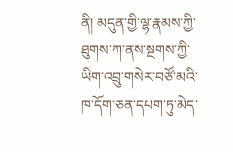ནི། མདུན་གྱི་ལྷ་རྣམས་ཀྱི་ཐུགས་ཀ་ནས་སྔགས་ཀྱི་ཡིག་འབྲུ་གསེར་བཙོ་མའི་ཁ་དོག་ཅན་དཔག་ཏུ་མེད་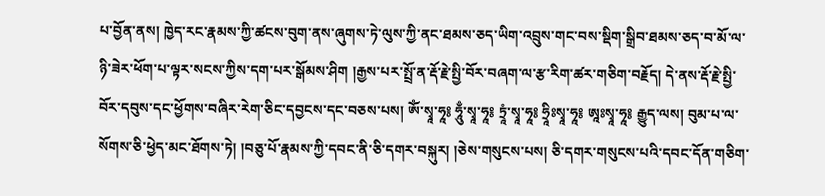པ་བྱོན་ནས། ཁྱེད་རང་རྣམས་ཀྱི་ཚངས་བུག་ནས་ཞུགས་ཏེ་ལུས་ཀྱི་ནང་ཐམས་ཅད་ཡིག་འབྲུས་གང་བས་སྡིག་སྒྲིབ་ཐམས་ཅད་བ་མོ་ལ་ཉི་ཟེར་ཕོག་པ་ལྟར་སངས་ཀྱིས་དག་པར་སྒོམས་ཤིག །རྒྱས་པར་སྤྲོ་ན་རྡོ་རྗེ་སྤྱི་བོར་བཞག་ལ་རྩ་རིག་ཚར་གཅིག་བརྗོད། དེ་ནས་རྡོ་རྗེ་སྤྱི་བོར་དབུས་དང་ཕྱོགས་བཞིར་རེག་ཅིང་དབྱངས་དང་བཅས་པས། ཨོཾ་སྭཱ་ཧཱ༔ ཧཱུྃ་སྭཱ་ཧཱ༔ ཏྲཱཾ་སྭཱ་ཧཱ༔ ཧྲཱིཿསྭཱ་ཧཱ༔ ཨཱཿསྭཱ་ཧཱ༔ རྒྱུད་ལས། བུམ་པ་ལ་སོགས་ཅི་ཕྱེད་མང་ཐོགས་ཏེ། །བཅུ་པོ་རྣམས་ཀྱི་དབང་ནི་ཅི་དགར་བསྐུར། །ཅེས་གསུངས་པས། ཅི་དགར་གསུངས་པའི་དབང་དོན་གཅིག་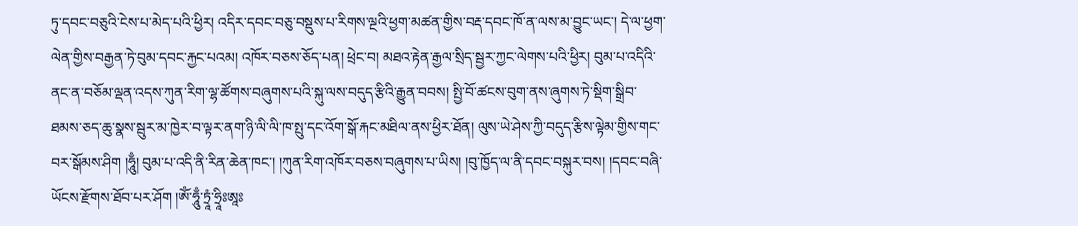ཏུ་དབང་བཅུའི་ངེས་པ་མེད་པའི་ཕྱིར། འདིར་དབང་བཅུ་བསྡུས་པ་རིགས་ལྔའི་ཕྱག་མཚན་གྱིས་བརྡ་དབང་ཁོ་ན་ལས་མ་བྱུང་ཡང་། དེ་ལ་ཕྱག་ལེན་གྱིས་བརྒྱན་ཏེ་བུམ་དབང་རྐྱང་པའམ། འཁོར་བཅས་ཅོད་པན། ཕྲེང་བ། མཐའ་རྟེན་རྒྱལ་སྲིད་སྦྱར་ཀྱང་ལེགས་པའི་ཕྱིར། བུམ་པ་འདིའི་ནང་ན་བཅོམ་ལྡན་འདས་ཀུན་རིག་ལྷ་ཚོགས་བཞུགས་པའི་སྐུ་ལས་བདུད་རྩིའི་རྒྱུན་བབས། སྤྱི་བོ་ཚངས་བུག་ནས་ཞུགས་ཏེ་སྡིག་སྒྲིབ་ཐམས་ཅད་ཆུ་སྣས་སྦུར་མ་ཁྱེར་བ་ལྟར་ནག་ཉི་ལི་ལི་ཁ་སྤུ་དང་འོག་སྒོ་རྐང་མཐིལ་ནས་ཕྱིར་ཐོན། ལུས་ཡེ་ཤེས་ཀྱི་བདུད་རྩིས་ལྟེམ་གྱིས་གང་བར་སྒོམས་ཤིག །ཧཱུྃ། བུམ་པ་འདི་ནི་རིན་ཆེན་ཁང་། །ཀུན་རིག་འཁོར་བཅས་བཞུགས་པ་ཡིས། །བུ་ཁྱོད་ལ་ནི་དབང་བསྐུར་བས། །དབང་བཞི་ཡོངས་རྫོགས་ཐོབ་པར་ཤོག །ཨོཾ་ཧཱུྃ་ཏྲཱཾ་ཧྲཱིཿཨཱཿ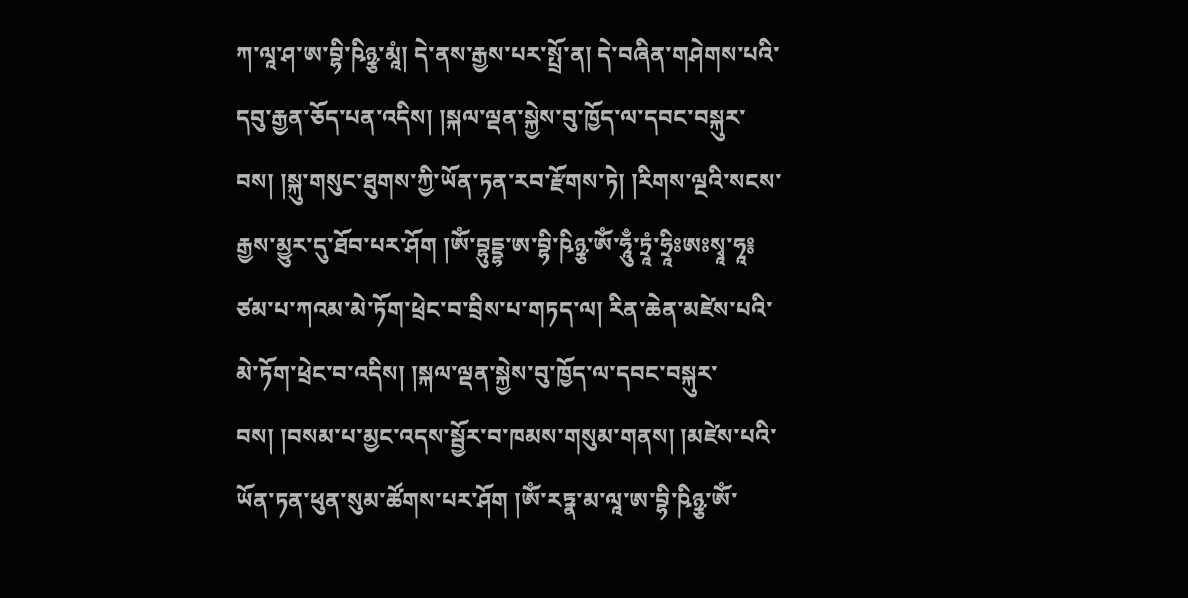ཀ་ལཱ་ཤ་ཨ་བྷི་ཥིཉྩ་མཱཾ། དེ་ནས་རྒྱས་པར་སྤྲོ་ན། དེ་བཞིན་གཤེགས་པའི་དབུ་རྒྱན་ཅོད་པན་འདིས། །སྐལ་ལྡན་སྐྱེས་བུ་ཁྱོད་ལ་དབང་བསྐུར་བས། །སྐུ་གསུང་ཐུགས་ཀྱི་ཡོན་ཏན་རབ་རྫོགས་ཏེ། །རིགས་ལྔའི་སངས་རྒྱས་མྱུར་དུ་ཐོབ་པར་ཤོག །ཨོཾ་བྷུདྡྷ་ཨ་བྷི་ཥིཉྩ་ཨོཾ་ཧཱུྃ་ཏྲཱཾ་ཧྲཱིཿཨཿསྭཱ་ཧཱ༔ ཙམ་པ་ཀའམ་མེ་ཏོག་ཕྲེང་བ་བྲིས་པ་གཏད་ལ། རིན་ཆེན་མཛེས་པའི་མེ་ཏོག་ཕྲེང་བ་འདིས། །སྐལ་ལྡན་སྐྱེས་བུ་ཁྱོད་ལ་དབང་བསྐུར་བས། །བསམ་པ་མྱང་འདས་སྦྱོར་བ་ཁམས་གསུམ་གནས། །མཛེས་པའི་ཡོན་ཏན་ཕུན་སུམ་ཚོགས་པར་ཤོག །ཨོཾ་རཏྣ་མ་ལཱ་ཨ་བྷི་ཥིཉྩ་ཨོཾ་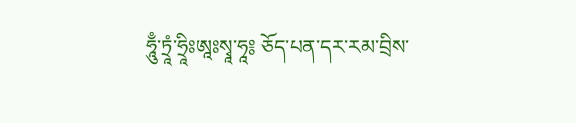ཧཱུྃ་ཏྲཱཾ་ཧྲཱིཿཨཱཿསྭཱ་ཧཱ༔ ཅོད་པན་དར་རམ་བྲིས་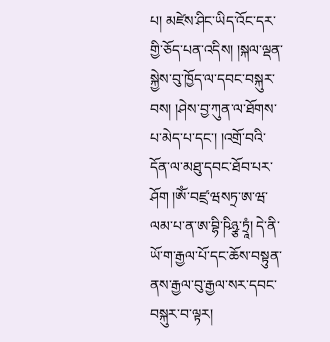པ། མཛེས་ཤིང་ཡིད་འོང་དར་གྱི་ཅོད་པན་འདིས། །སྐལ་ལྡན་སྐྱེས་བུ་ཁྱོད་ལ་དབང་བསྐུར་བས། །ཤེས་བྱ་ཀུན་ལ་ཐོགས་པ་མེད་པ་དང་། །འགྲོ་བའི་དོན་ལ་མཐུ་དབང་ཐོབ་པར་ཤོག །ཨོཾ་བཛྲ་ཝསཏྲ་ཨ་ཝ་ལམ་པ་ན་ཨ་བྷི་ཥིཉྩ་ཏྲཱཾ། དེ་ནི་ཡོ་ག་རྒྱལ་པོ་དང་ཆོས་བསྟུན་ནས་རྒྱལ་བུ་རྒྱལ་སར་དབང་བསྐུར་བ་ལྟར།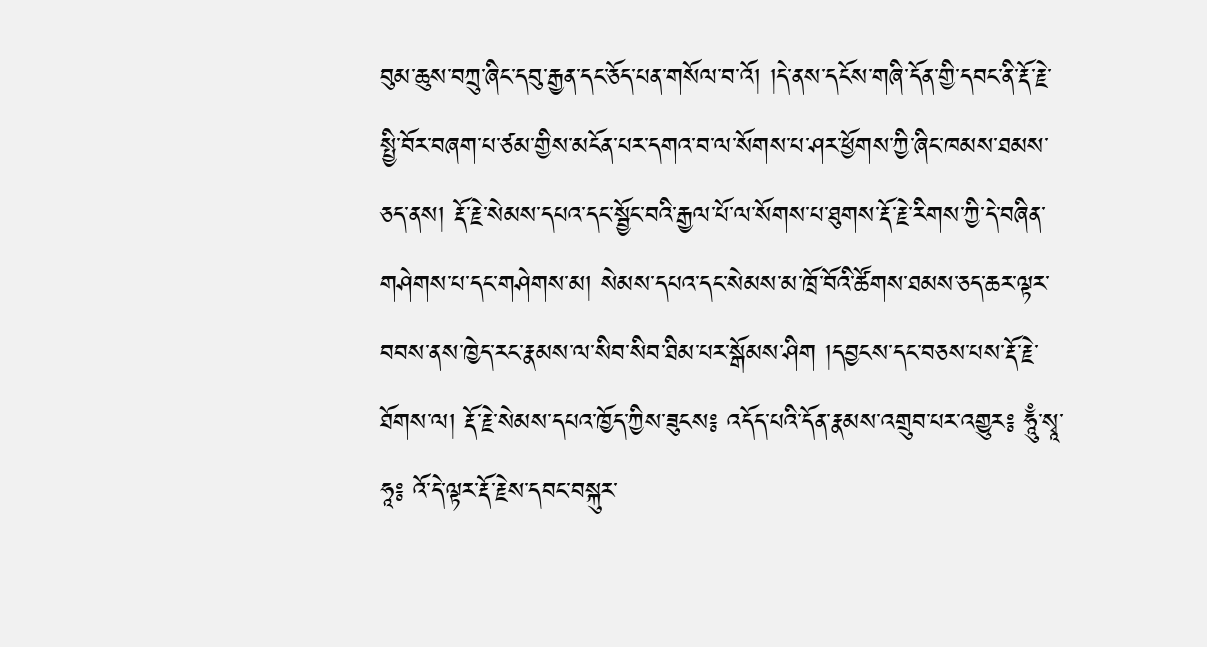བུམ་ཆུས་བཀྲུ་ཞིང་དབུ་རྒྱན་དང་ཅོད་པན་གསོལ་བ་འོ། །དེ་ནས་དངོས་གཞི་དོན་གྱི་དབང་ནི་རྡོ་རྗེ་སྤྱི་བོར་བཞག་པ་ཙམ་གྱིས་མངོན་པར་དགའ་བ་ལ་སོགས་པ་ཤར་ཕྱོགས་ཀྱི་ཞིང་ཁམས་ཐམས་ཅད་ནས། རྡོ་རྗེ་སེམས་དཔའ་དང་སྦྱོང་བའི་རྒྱལ་པོ་ལ་སོགས་པ་ཐུགས་རྡོ་རྗེ་རིགས་ཀྱི་དེ་བཞིན་གཤེགས་པ་དང་གཤེགས་མ། སེམས་དཔའ་དང་སེམས་མ་ཁྲོ་བོའི་ཚོགས་ཐམས་ཅད་ཆར་ལྟར་བབས་ནས་ཁྱེད་རང་རྣམས་ལ་སིབ་སིབ་ཐིམ་པར་སྒོམས་ཤིག །དབྱངས་དང་བཅས་པས་རྡོ་རྗེ་ཐོགས་ལ། རྡོ་རྗེ་སེམས་དཔའ་ཁྱོད་ཀྱིས་ཟུངས༔ འདོད་པའི་དོན་རྣམས་འགྲུབ་པར་འགྱུར༔ ཧཱུྃ་སྭཱ་ཧཱ༔ འོ་དེ་ལྟར་རྡོ་རྗེས་དབང་བསྐུར་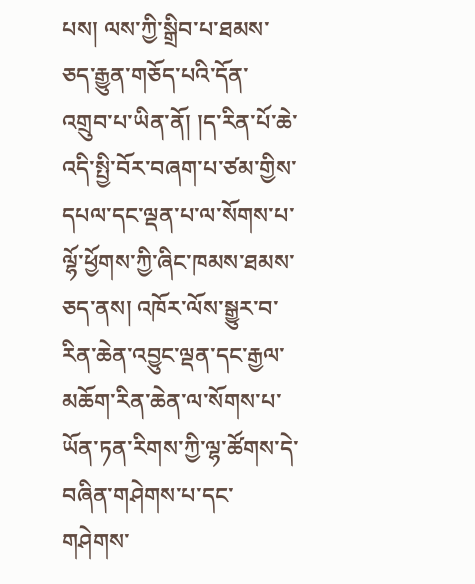པས། ལས་ཀྱི་སྒྲིབ་པ་ཐམས་ཅད་རྒྱུན་གཅོད་པའི་དོན་འགྲུབ་པ་ཡིན་ནོ། །ད་རིན་པོ་ཆེ་འདི་སྤྱི་བོར་བཞག་པ་ཙམ་གྱིས་དཔལ་དང་ལྡན་པ་ལ་སོགས་པ་ལྷོ་ཕྱོགས་ཀྱི་ཞིང་ཁམས་ཐམས་ཅད་ནས། འཁོར་ལོས་སྒྱུར་བ་རིན་ཆེན་འབྱུང་ལྡན་དང་རྒྱལ་མཆོག་རིན་ཆེན་ལ་སོགས་པ་ཡོན་ཏན་རིགས་ཀྱི་ལྷ་ཚོགས་དེ་བཞིན་གཤེགས་པ་དང་གཤེགས་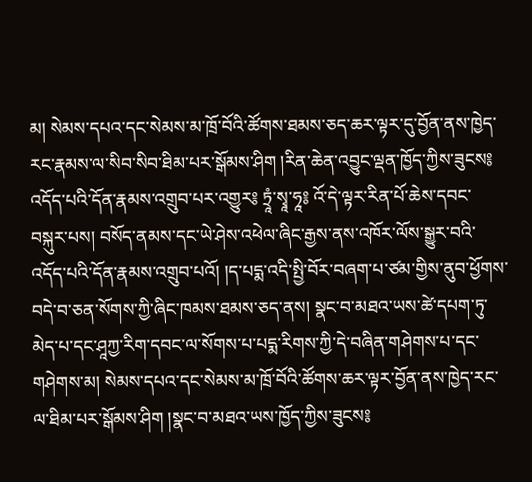མ། སེམས་དཔའ་དང་སེམས་མ་ཁྲོ་བོའི་ཚོགས་ཐམས་ཅད་ཆར་ལྟར་དུ་བྱོན་ནས་ཁྱེད་རང་རྣམས་ལ་སིབ་སིབ་ཐིམ་པར་སྒོམས་ཤིག །རིན་ཆེན་འབྱུང་ལྡན་ཁྱོད་ཀྱིས་ཟུངས༔ འདོད་པའི་དོན་རྣམས་འགྲུབ་པར་འགྱུར༔ ཏྲཱཾ་སྭཱ་ཧཱ༔ འོ་དེ་ལྟར་རིན་པོ་ཆེས་དབང་བསྐུར་པས། བསོད་ནམས་དང་ཡེ་ཤེས་འཕེལ་ཞིང་རྒྱས་ནས་འཁོར་ལོས་སྒྱུར་བའི་འདོད་པའི་དོན་རྣམས་འགྲུབ་པའོ། །ད་པདྨ་འདི་སྤྱི་བོར་བཞག་པ་ཙམ་གྱིས་ནུབ་ཕྱོགས་བདེ་བ་ཅན་སོགས་ཀྱི་ཞིང་ཁམས་ཐམས་ཅད་ནས། སྣང་བ་མཐའ་ཡས་ཚེ་དཔག་ཏུ་མེད་པ་དང་ཤཱཀྱ་རིག་དབང་ལ་སོགས་པ་པདྨ་རིགས་ཀྱི་དེ་བཞིན་གཤེགས་པ་དང་གཤེགས་མ། སེམས་དཔའ་དང་སེམས་མ་ཁྲོ་བོའི་ཚོགས་ཆར་ལྟར་བྱོན་ནས་ཁྱེད་རང་ལ་ཐིམ་པར་སྒོམས་ཤིག །སྣང་བ་མཐའ་ཡས་ཁྱོད་ཀྱིས་ཟུངས༔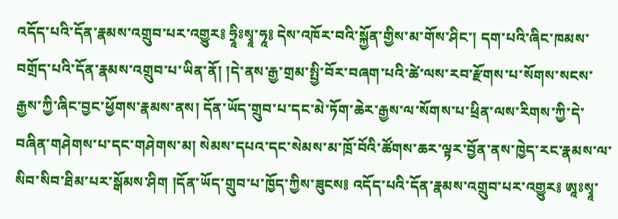འདོད་པའི་དོན་རྣམས་འགྲུབ་པར་འགྱུར༔ ཧྲཱིཿསྭཱ་ཧཱ༔ དེས་འཁོར་བའི་སྐྱོན་གྱིས་མ་གོས་ཤིང་། དག་པའི་ཞིང་ཁམས་བགྲོད་པའི་དོན་རྣམས་འགྲུབ་པ་ཡིན་ནོ། །དེ་ནས་རྒྱ་གྲམ་སྤྱི་བོར་བཞག་པའི་ཚེ་ལས་རབ་རྫོགས་པ་སོགས་སངས་རྒྱས་ཀྱི་ཞིང་བྱང་ཕྱོགས་རྣམས་ནས། དོན་ཡོད་གྲུབ་པ་དང་མེ་ཏོག་ཆེར་རྒྱས་ལ་སོགས་པ་ཕྲིན་ལས་རིགས་ཀྱི་དེ་བཞིན་གཤེགས་པ་དང་གཤེགས་མ། སེམས་དཔའ་དང་སེམས་མ་ཁྲོ་བོའི་ཚོགས་ཆར་ལྟར་བྱོན་ནས་ཁྱེད་རང་རྣམས་ལ་སིབ་སིབ་ཐིམ་པར་སྒོམས་ཤིག །དོན་ཡོད་གྲུབ་པ་ཁྱོད་ཀྱིས་ཟུངས༔ འདོད་པའི་དོན་རྣམས་འགྲུབ་པར་འགྱུར༔ ཨཱཿསྭཱ་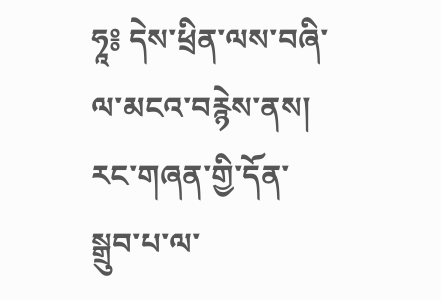ཧཱ༔ དེས་ཕྲིན་ལས་བཞི་ལ་མངའ་བརྙེས་ནས། རང་གཞན་གྱི་དོན་སྒྲུབ་པ་ལ་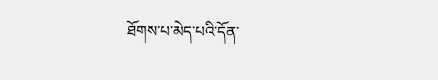ཐོགས་པ་མེད་པའི་དོན་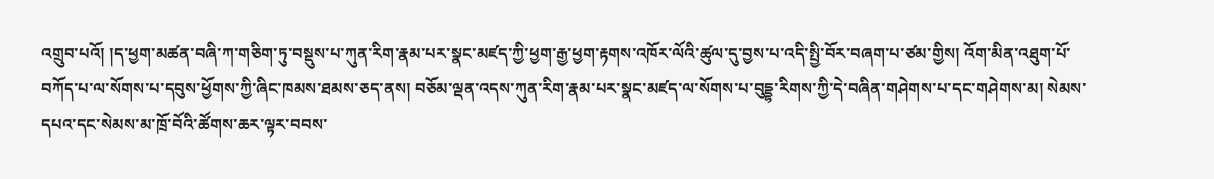འགྲུབ་པའོ། །ད་ཕྱག་མཚན་བཞི་ཀ་གཅིག་ཏུ་བསྡུས་པ་ཀུན་རིག་རྣམ་པར་སྣང་མཛད་ཀྱི་ཕྱག་རྒྱ་ཕྱག་རྟགས་འཁོར་ལོའི་ཚུལ་དུ་བྱས་པ་འདི་སྤྱི་བོར་བཞག་པ་ཙམ་གྱིས། འོག་མིན་འཐུག་པོ་བཀོད་པ་ལ་སོགས་པ་དབུས་ཕྱོགས་ཀྱི་ཞིང་ཁམས་ཐམས་ཅད་ནས། བཅོམ་ལྡན་འདས་ཀུན་རིག་རྣམ་པར་སྣང་མཛད་ལ་སོགས་པ་བུདྡྷ་རིགས་ཀྱི་དེ་བཞིན་གཤེགས་པ་དང་གཤེགས་མ། སེམས་དཔའ་དང་སེམས་མ་ཁྲོ་བོའི་ཚོགས་ཆར་ལྟར་བབས་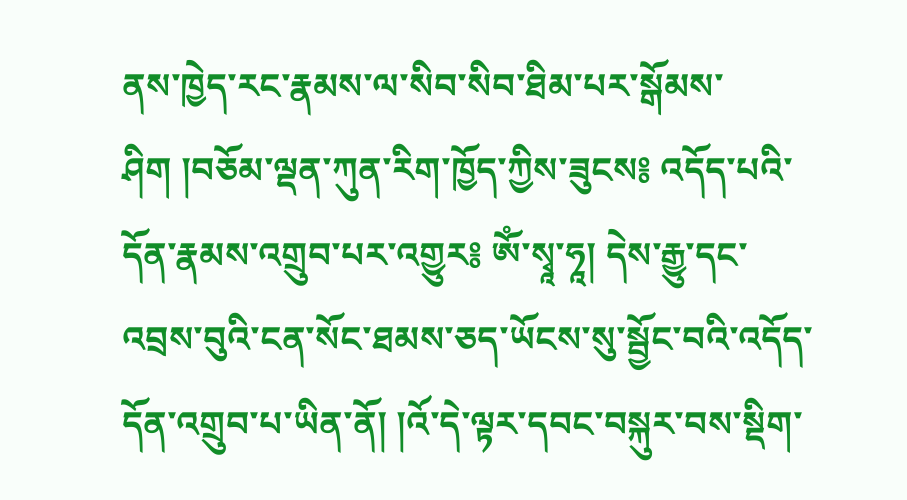ནས་ཁྱེད་རང་རྣམས་ལ་སིབ་སིབ་ཐིམ་པར་སྒོམས་ཤིག །བཅོམ་ལྡན་ཀུན་རིག་ཁྱོད་ཀྱིས་ཟུངས༔ འདོད་པའི་དོན་རྣམས་འགྲུབ་པར་འགྱུར༔ ཨོཾ་སྭཱ་ཧཱ། དེས་རྒྱུ་དང་འབྲས་བུའི་ངན་སོང་ཐམས་ཅད་ཡོངས་སུ་སྦྱོང་བའི་འདོད་དོན་འགྲུབ་པ་ཡིན་ནོ། །འོ་དེ་ལྟར་དབང་བསྐུར་བས་སྡིག་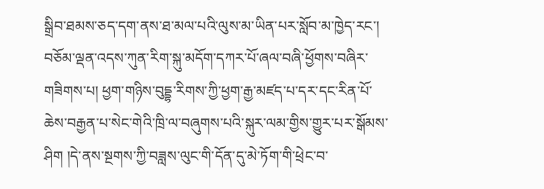སྒྲིབ་ཐམས་ཅད་དག་ནས་ཐ་མལ་པའི་ལུས་མ་ཡིན་པར་སློབ་མ་ཁྱེད་རང་། བཅོམ་ལྡན་འདས་ཀུན་རིག་སྐུ་མདོག་དཀར་པོ་ཞལ་བཞི་ཕྱོགས་བཞིར་གཟིགས་པ། ཕྱག་གཉིས་བུདྡྷ་རིགས་ཀྱི་ཕྱག་རྒྱ་མཛད་པ་དར་དང་རིན་པོ་ཆེས་བརྒྱན་པ་སེང་གེའི་ཁྲི་ལ་བཞུགས་པའི་སྐུར་ལམ་གྱིས་གྱུར་པར་སྒོམས་ཤིག །དེ་ནས་སྔགས་ཀྱི་བཟླས་ལུང་གི་དོན་དུ་མེ་ཏོག་གི་ཕྲེང་བ་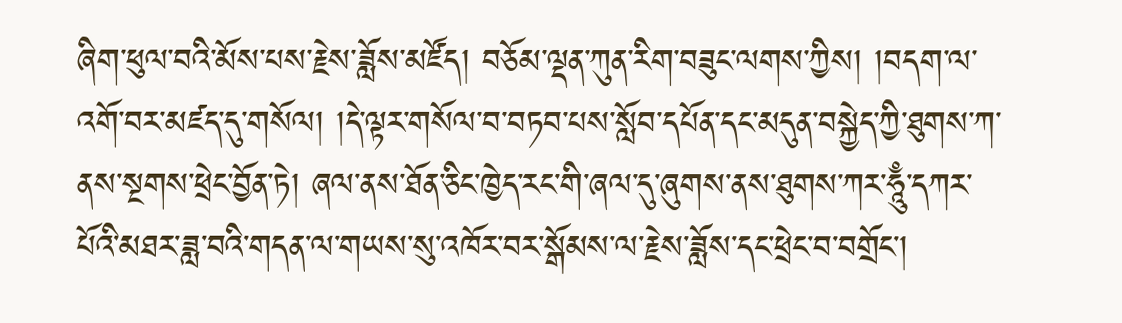ཞིག་ཕུལ་བའི་མོས་པས་རྗེས་ཟློས་མཛོད། བཅོམ་ལྡན་ཀུན་རིག་བཟུང་ལགས་ཀྱིས། །བདག་ལ་འགོ་བར་མཛད་དུ་གསོལ། །དེ་ལྟར་གསོལ་བ་བཏབ་པས་སློབ་དཔོན་དང་མདུན་བསྐྱེད་ཀྱི་ཐུགས་ཀ་ནས་སྔགས་ཕྲེང་བྱོན་ཏེ། ཞལ་ནས་ཐོན་ཅིང་ཁྱེད་རང་གི་ཞལ་དུ་ཞུགས་ནས་ཐུགས་ཀར་ཧཱུྃ་དཀར་པོའི་མཐར་ཟླ་བའི་གདན་ལ་གཡས་སུ་འཁོར་བར་སྒོམས་ལ་རྗེས་ཟློས་དང་ཕྲེང་བ་བགྲོང་།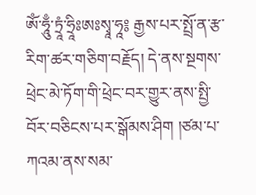ཨོཾ་ཧཱུྃ་ཏྲཱཾ་ཧྲཱིཿཨཿསྭཱ་ཧཱ༔ རྒྱས་པར་སྤྲོ་ན་རྩ་རིག་ཚར་གཅིག་བརྗོད། དེ་ནས་སྔགས་ཕྲེང་མེ་ཏོག་གི་ཕྲེང་བར་གྱུར་ནས་སྤྱི་བོར་བཅིངས་པར་སྒོམས་ཤིག །ཙམ་པ་ཀའམ་ནས་སམ་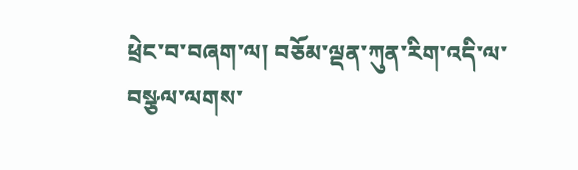ཕྲེང་བ་བཞག་ལ། བཅོམ་ལྡན་ཀུན་རིག་འདི་ལ་བསྩལ་ལགས་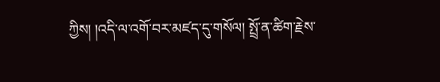ཀྱིས། །འདི་ལ་འགོ་བར་མཛད་དུ་གསོལ། སྤྲོ་ན་ཚིག་རྗེས་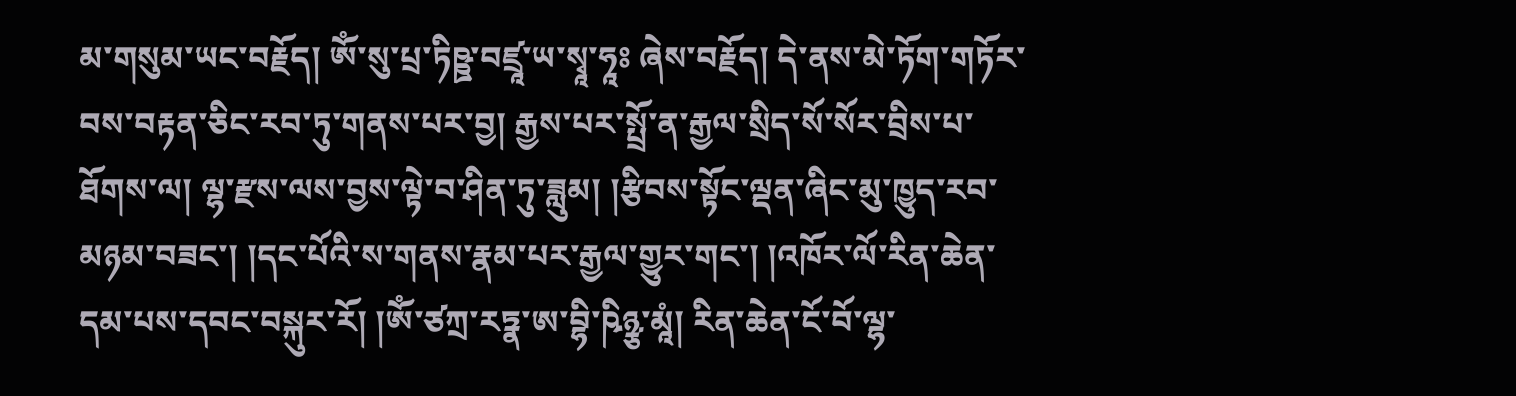མ་གསུམ་ཡང་བརྗོད། ཨོཾ་སུ་པྲ་ཏིཥྛ་བཛྲཱ་ཡ་སྭཱ་ཧཱཿ ཞེས་བརྗོད། དེ་ནས་མེ་ཏོག་གཏོར་བས་བརྟན་ཅིང་རབ་ཏུ་གནས་པར་བྱ། རྒྱས་པར་སྤྲོ་ན་རྒྱལ་སྲིད་སོ་སོར་བྲིས་པ་ཐོགས་ལ། ལྷ་རྫས་ལས་བྱས་ལྟེ་བ་ཤིན་ཏུ་ཟླུམ། །རྩིབས་སྟོང་ལྡན་ཞིང་མུ་ཁྱུད་རབ་མཉམ་བཟང་། །དང་པོའི་ས་གནས་རྣམ་པར་རྒྱལ་གྱུར་གང་། །འཁོར་ལོ་རིན་ཆེན་དམ་པས་དབང་བསྐུར་རོ། །ཨོཾ་ཙཀྲ་རཏྣ་ཨ་བྷི་ཥིཉྩ་མཱཾ། རིན་ཆེན་ངོ་བོ་ལྷ་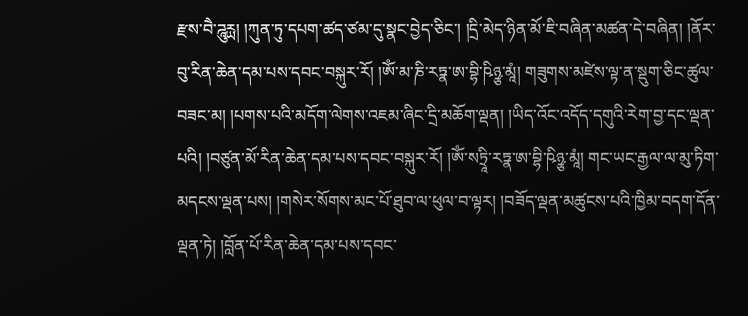རྫས་བཻ་ཌཱུརྻ། །ཀུན་ཏུ་དཔག་ཚད་ཙམ་དུ་སྣང་བྱེད་ཅིང་། །དྲི་མེད་ཉིན་མོ་ཇི་བཞིན་མཚན་དེ་བཞིན། །ནོར་བུ་རིན་ཆེན་དམ་པས་དབང་བསྐུར་རོ། །ཨོཾ་མ་ཎི་རཏྣ་ཨ་བྷི་ཥིཉྩ་མཱཾ། གཟུགས་མཛེས་ལྟ་ན་སྡུག་ཅིང་ཚུལ་བཟང་མ། །པགས་པའི་མདོག་ལེགས་འཇམ་ཞིང་དྲི་མཆོག་ལྡན། །ཡིད་འོང་འདོད་དགུའི་རེག་བྱ་དང་ལྡན་པའི། །བཙུན་མོ་རིན་ཆེན་དམ་པས་དབང་བསྐུར་རོ། །ཨོཾ་སཏྲཱི་རཏྣ་ཨ་བྷི་ཥིཉྩ་མཱཾ། གང་ཡང་རྒྱལ་ལ་མུ་ཏིག་མདངས་ལྡན་པས། །གསེར་སོགས་མང་པོ་ཐུབ་ལ་ཕུལ་བ་ལྟར། །བཟོད་ལྡན་མཚུངས་པའི་ཁྱིམ་བདག་དོན་ལྡན་ཏེ། །བློན་པོ་རིན་ཆེན་དམ་པས་དབང་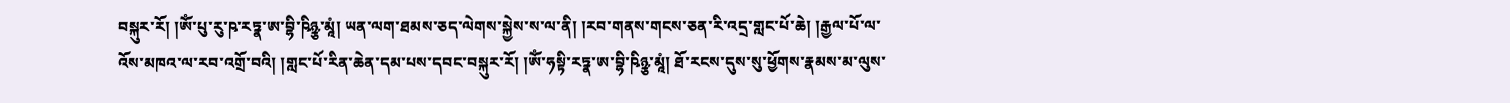བསྐུར་རོ། །ཨོཾ་པུ་རུ་ཥ་རཏྣ་ཨ་བྷི་ཥིཉྩ་མཱཾ། ཡན་ལག་ཐམས་ཅད་ལེགས་སྐྱེས་ས་ལ་ནི། །རབ་གནས་གངས་ཅན་རི་འདྲ་གླང་པོ་ཆེ། །རྒྱལ་པོ་ལ་འོས་མཁའ་ལ་རབ་འགྲོ་བའི། །གླང་པོ་རིན་ཆེན་དམ་པས་དབང་བསྐུར་རོ། །ཨོཾ་ཧསྟི་རཏྣ་ཨ་བྷི་ཥིཉྩ་མཱཾ། ཐོ་རངས་དུས་སུ་ཕྱོགས་རྣམས་མ་ལུས་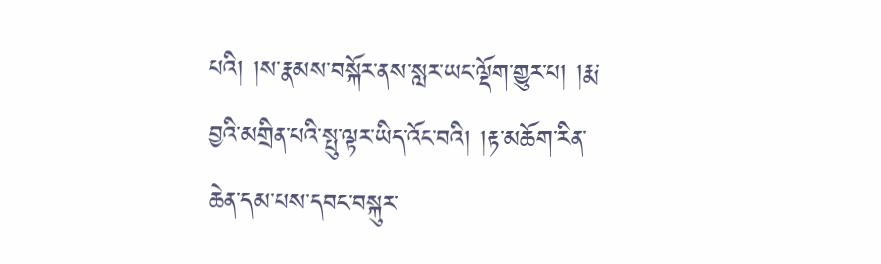པའི། །ས་རྣམས་བསྐོར་ནས་སླར་ཡང་ལྡོག་གྱུར་པ། །རྨ་བྱའི་མགྲིན་པའི་སྤུ་ལྟར་ཡིད་འོང་བའི། །རྟ་མཆོག་རིན་ཆེན་དམ་པས་དབང་བསྐུར་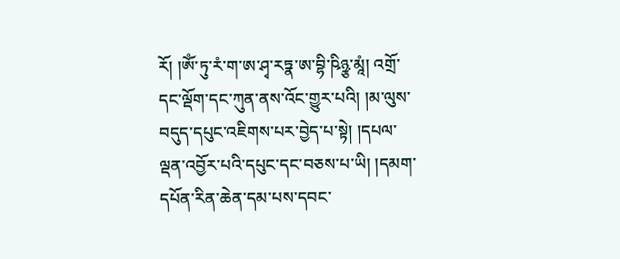རོ། །ཨོཾ་ཏུ་རཾ་ག་ཨ་ཤྭ་རཏྣ་ཨ་བྷི་ཥིཉྩ་མཱཾ། འགྲོ་དང་ལྡོག་དང་ཀུན་ནས་འོང་གྱུར་པའི། །མ་ལུས་བདུད་དཔུང་འཇིགས་པར་བྱེད་པ་སྟེ། །དཔལ་ལྡན་འབྱོར་པའི་དཔུང་དང་བཅས་པ་ཡི། །དམག་དཔོན་རིན་ཆེན་དམ་པས་དབང་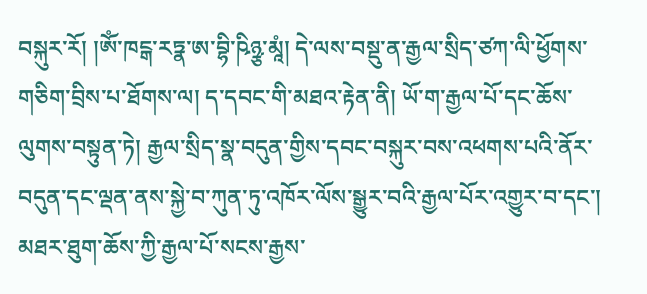བསྐུར་རོ། །ཨོཾ་ཁངྒ་རཏྣ་ཨ་བྷི་ཥིཉྩ་མཱཾ། དེ་ལས་བསྡུ་ན་རྒྱལ་སྲིད་ཙཀ་ལི་ཕྱོགས་གཅིག་བྲིས་པ་ཐོགས་ལ། ད་དབང་གི་མཐའ་རྟེན་ནི། ཡོ་ག་རྒྱལ་པོ་དང་ཆོས་ལུགས་བསྟུན་ཏེ། རྒྱལ་སྲིད་སྣ་བདུན་གྱིས་དབང་བསྐུར་བས་འཕགས་པའི་ནོར་བདུན་དང་ལྡན་ནས་སྐྱེ་བ་ཀུན་ཏུ་འཁོར་ལོས་སྒྱུར་བའི་རྒྱལ་པོར་འགྱུར་བ་དང་། མཐར་ཐུག་ཆོས་ཀྱི་རྒྱལ་པོ་སངས་རྒྱས་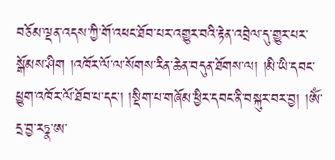བཅོམ་ལྡན་འདས་ཀྱི་གོ་འཕང་ཐོབ་པར་འགྱུར་བའི་རྟེན་འབྲེལ་དུ་གྱུར་པར་སྒོམས་ཤིག །འཁོར་ལོ་ལ་སོགས་རིན་ཆེན་བདུན་ཐོགས་ལ། །མི་ཡི་དབང་ཕྱུག་འཁོར་ལོ་ཐོབ་པ་དང་། །སྡིག་པ་གཞོམ་ཕྱིར་དབང་ནི་བསྐུར་བར་བྱ། །ཨོཾ་དྲ་བྱ་རཏྣ་ཨ་